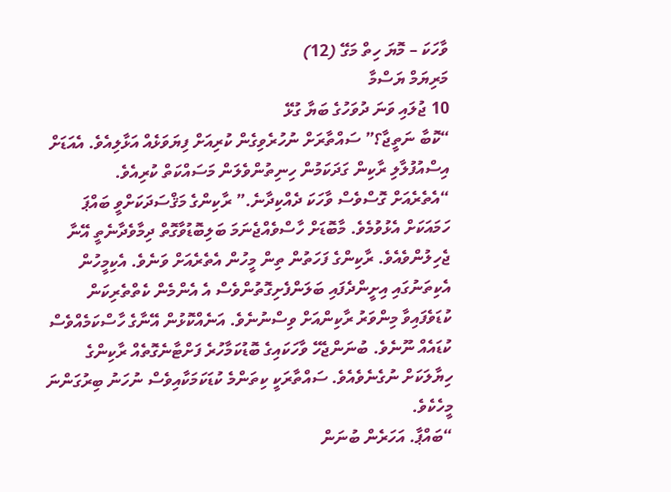ވާހަކަ – މޮޔަ ހިތް މަގޭ (12)
މަރިޔަމް ޔަސްމާ
10 ޖުލައި ވަނަ ދުވަހުގެ ބަޔާ ގުޅޭ
“ކޮބާ ނަތީޖާ؟” ސައްތާރަށް ނުހުރެވިގެން ކުރިއަށް ފިޔަވަޅެއް އަޅާލިއެވެ. އެއަޑަށް އިސްއުފުލާލި ރާކިން ގަދަކަމުން ހިނިތުންވެލަން މަސައްކަތް ކުރިއެވެ.
“އެތެރެއަށް ގޮސްވެސް ވާހަކަ ދެއްކިދާނެ.” ރާކިންގެ މަޤްސަދަކަށްވީ ބައްޕަ ހަމައަކަށް އެޅުވުމެވެ. މާބޮޑަށް ހާސްވެއްޖެނަމަ ބަލިބޮޑުވާގޮތް ދިމާވެދާނެތީ އޭނާ ޖެހިލުންވެއެވެ. ރާކިންގެ ފަހަތުން ތިން މީހުން އެތެރެއަށް ވަނެވެ. އެކިމީހުން އެކިތަނުގައި އިށީންދެފައި ބަލަންފެށިގޮތުންވެސް އެ އެންމެން ކެތްތެރިކަން ކުޑަވެފައިވާ މިންވަރު ރާކިންއަށް ވިސްނުނެވެ. އަނެއްކޮޅުން އޭނާގެ ހާސްކަމެއްވެސް ކުޑައެއް ނޫނެވެ. ބުނަންޖެހޭ ވާހަކައިގެ ބޮޑުކަމާހުރެ ފަށްޓާނެގޮތެއް ރާކިންގެ ހިޔާލަކަށް ނުގެނެވެއެވެ. ސައްތާރަކީ ކިތަންމެ ކުޑަކަމަކާއިވެސް ނުހަނު ބިރުގަންނަ މީހެކެވެ.
“ބައްޕާ. އަހަރެން ބުނަން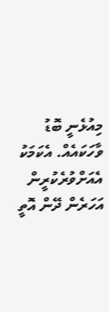މިއުޅެނީ ބޮޑު ވާހަކައެއް. އެކަމަކު އެއަށްވުރެކުރީން އަހަރެން ދޭން އޮތީ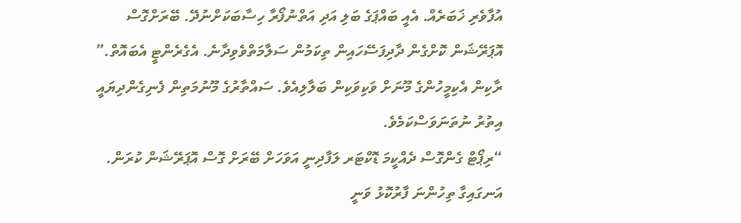އުފާވެރި ޚަބަރެއް. އެއީ ބައްޕަގެ ބަލި އަދި އަތްނުފޯރާ ހިސާބަކަށްނުދޭ. ބޭރަށްގޮސް އޮޕަރޭޝަން ކޮށްގެން ދާދިފަސޭހައިން ތިކަމުން ސަލާމަތްވެވިދާނެ. އެގެރެންޓީ އެބައޮތް.” ރާކިން އެކިމީހުންގެ މޫނަށް ވަކިވަކިން ބަލާލިއެވެ. ސައްތާރުގެ މޫނުމަތިން ފެނިގެންދިޔައީ އިތުރު ނުތަނަވަސްކަމެވެ.
“ރިޕޯޓް ގެންގޮސް ދެއްކީމަ ޑޮކްޓަރ ލަފާދިނީ އަވަހަށް ބޭރަށް ގޮސް އޮޕަރޭޝަން ކުރަން. އަނގައިގާ ތިހުންނަ ފާރުކޮޅު ވަނީ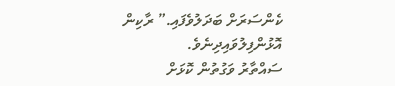ކެންސަރަށް ބަދަލުވެފައި.” ރާކިން އޮޅުންފިލުވައިދިނެވެ.
ސައްތާރު ވަގުތުން ކޮޅަށް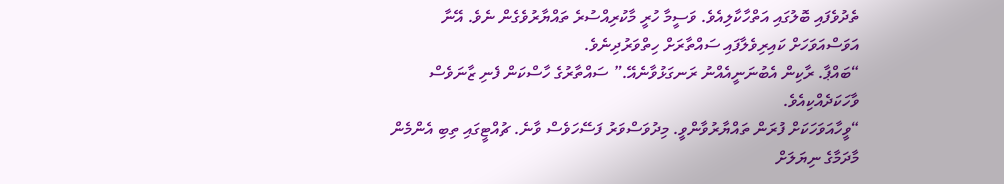ތެދުވެފައި ބޮލުގައި އަތްހާކާލިއެވެ. ވަސީމާ ހުރީ މާކުރިއްސުރެ ތައްޔާރުވެގެން ނެވެ. އޭނާ އަވަސްއަވަހަށް ކައިރިވެލާފައި ސައްތާރަށް ހިތްވަރުދިނެވެ.
“ބައްޕާ. ރާކިން އެބުނަނީއެއްނު ރަނގަޅުވާނެއޭ.” ސައްތާރުގެ ހާސްކަން ފެނި ޒާނަވެސް ވާހަކަދެއްކިއެވެ.
“ވީހާއަވަހަކަށް ފުރަން ތައްޔާރުވާންވީ. މިދުވަސްވަރު ފަސޭހަވެސް ވާނެ. ޗުއްޓީގައި ތިބި އެންމެން މާދަމާގެ ނިޔަލަށް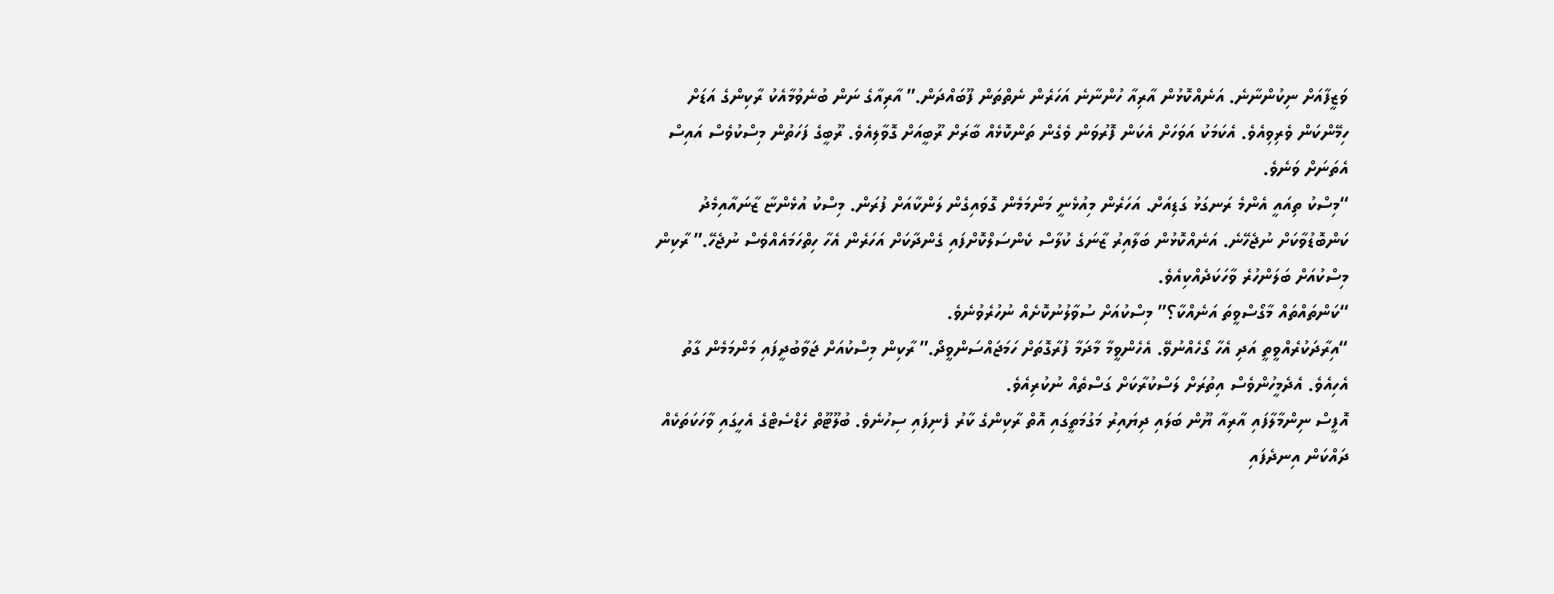ވަޒީފާއަށް ނިކުންނާނެ. އަނެއްކޮޅުން އާރިއާ ހުންނާނެ އަހަރެން ނެތްތަން ފޫބައްދަން.” އާރިއާގެ ނަން ބުނެވުމާއެކު ރާކިންގެ އަޑަށް ހިމޭންކަން ވެރިވިއެވެ. އެކަމަކު އަވަހަށް އެކަން ފޮރުވަން ވެގެން ތަންކޮޅެއް ބާރަށް ރޫބީއަށް ގޮވާލިއެވެ. ރޫބީގެ ފަހަތުން މިސްކުވެސް އައިސް އެތަނަށް ވަނެވެ.
“މިސްކު ތިއައީ އެންމެ ރަނގަޅު ގަޑިއަށް. އަހަރެން މިއުޅެނީ މަންމަމެން ގޮވައިގެން ލަންކާއަށް ފުރަން. މިސްކު އުޅެންޏާ ޒާނައާއިމެދު ކަންބޮޑުވާކަށް ނުޖެހޭނެ. އަނެއްކޮޅުން ބަލާއިރު ޒާނަގެ ކުލާސް ކެންސަލްކޮށްފައި ގެންދާކަށް އަހަރެން އެހާ ހިތްހަމައެއްވެސް ނުޖެހޭ.” ރާކިން މިސްކުއަށް ބަލަންހުރެ ވާހަކަދެއްކިއެވެ.
“ކަންތައްތައް މާގޯސްވީތަ އަނެއްކާ؟” މިސްކުއަށް ސުވާލުނުކޮށެއް ނުހުރެވުނެވެ.
“އިރާދަކުރެއްވީތީ އަދި އެހާ ގޯހެއްނުވޭ. އެހެންވީމާ މާދަމާ ފުރާގޮތަށް ހަމަޖައްސަންވީދޯ.” ރާކިން މިސްކުއަށް ޖަވާބުދީފައި މަންމަމެން ގާތު އެހިއެވެ. އެދެމީހުންވެސް އިތުރަށް ލަސްކުރާކަށް ގަސްތެއް ނުކުރިއެވެ.
އޮފީސް ނިންމާލާފައި އާރިއާ ޔޫން ބަލައި ދިޔައިރު މަގުމަތީގައި އޮތް ރާކިންގެ ކާރު ފެނިފައި ސިހުނެވެ. ބުލޫޓޫތް ހެޑްސެޓްގެ އެހީގައި ވާހަކަތަކެއް ދައްކަން އިނދެފައި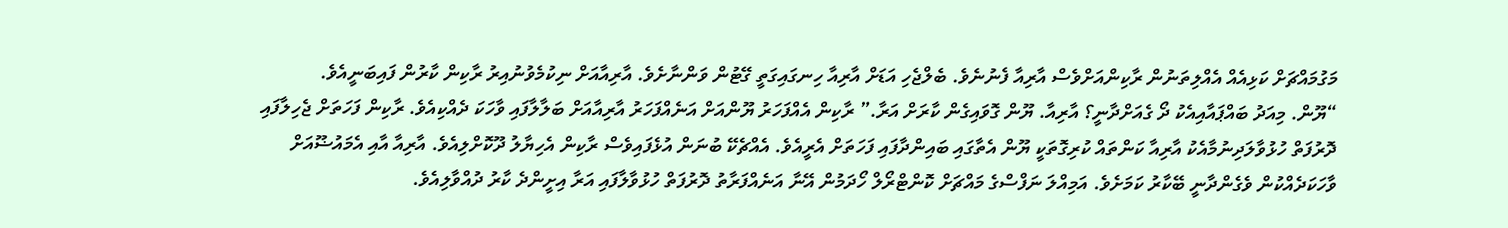މަގުމައްޗަށް ކަޅިއެއް އެއްލިތަނުން ރާކިންއަށްވެސް އާރިއާ ފެނުނެވެ. ބެލްޖެހި އަޑަށް އާރިއާ ހިނގައިގަތީ ގޭޓުން ވަންނާށެވެ. އާރިއާއަށް ނިކުމެވުނުއިރު ރާކިން ކާރުން ފައިބަނީއެވެ.
“ޔޫން. މިއަދު ބައްޕައާއިއެކު ދޯ ގެއަށްދާނީ؟ އާރިއާ. ޔޫން ގޮވައިގެން ކާރަށް އަރާ.” ރާކިން އެއްފަހަރު ޔޫންއަށް އަނެއްފަހަރު އާރިއާއަށް ބަލާލާފައި ވާހަކަ ދެއްކިއެވެ. ރާކިން ފަހަތަށް ޖެހިލާފައި ދޮރުފަތް ހުޅުވާލަދިނުމާއެކު އާރިއާ ކަންތައް ކުރިގޮތަކީ ޔޫން އެތާގައި ބައިންދާފައި ފަހަތަށް އެރީއެވެ. އެއްޗެކޭ ބުނަން އުޅެފައިވެސް ރާކިން އެހިޔާލު ދޫކޮށްލިއެވެ. އާރިއާ އާއި އެމައުޟޫއަށް ވާހަކަދެއްކުން ވެގެންދާނީ ބޭކާރު ކަމަށެވެ. އަމިއްލަ ނަފްސްގެ މައްޗަށް ކޮންޓްރޯލް ހޯދަމުން އޭނާ އަނެއްފަރާތު ދޮރުފަތް ހުޅުވާލާފައި އަރާ އިށީންދެ ކާރު ދުއްވާލިއެވެ.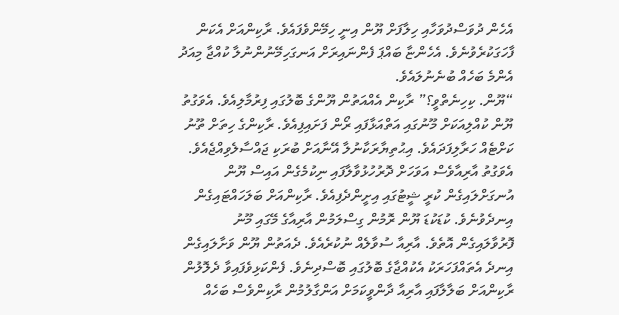އެހެން ދުވަސްދުވަހާއި ހިލާފަށް ޔޫން އިނީ ހިމޭންވެފައެވެ. ރާކިންއަށް އެކަން ފާހަގަކުރެވުނެވެ. އެހެންޏާ ބައްޕަ ފެންނައިރަށް އަނގަހިމޭނުންނުލާ ކުއްޖާ މިއަދު އެންމެ ބަހެއް ބުނެނުލައެވެ.
“ޔޫން. ކިހިނެތްވީ؟” ރާކިން އެއްއަތުން ޔޫންގެ ބޮލުގައި ފިރުމާލިއެވެ. އެވަގުތު ޔޫން ކުއްލިއަކަށް މޫނުގައި އަތްއަޅާފައި ރޯން ފަށައިފިއެވެ. ރާކިންގެ ހިތަށް ތޫނު ކަށްޓެއް ހަރާލިފަދައެވެ. އިޙުތިޔާރަކާނުލާ އޭނާއަށް ބުރަކި ޖައްސާލެވިއްޖެއެވެ. އެވަގުތު އާރިއާވެސް އަވަހަށް ދޮރުހުޅުވާލާފައި ނިކުމެގެން އައިސް ޔޫން އުނގަށްލައިގެން ކުރީ ޝީޓުގައި އިށީންދެފިއެވެ. ރާކިންއަށް ބަލަހައްޓައިގެން އިނދެވުނެވެ. ކުޑަކުޑަ ޔޫން ރޮމުން ގިސްލަމުން އާރިއާގެ މޭގައި މޫނު ފޮރުވާލައިގެން އޮތެވެ. އާރިއާ ސުވާލެއް ނުކުރެއެވެ. ދެއަތުން ޔޫން ވަށާލައިގެން އިނދެ އެތައްފަހަރަކު އެކުއްޖާގެ ބޮލުގައި ބޮސްދިނެވެ. ފެންކަޅިވެފައިވާ ދެލޮލުން ރާކިންއަށް ބަލާލާފައި އާރިއާ ދާންވީކަމަށް އަންގާލުމުން ރާކިންވެސް ބަހެއް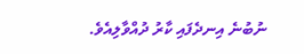ނުބުނެ އިނދެފައި ކާރު ދުއްވާލިއެވެ.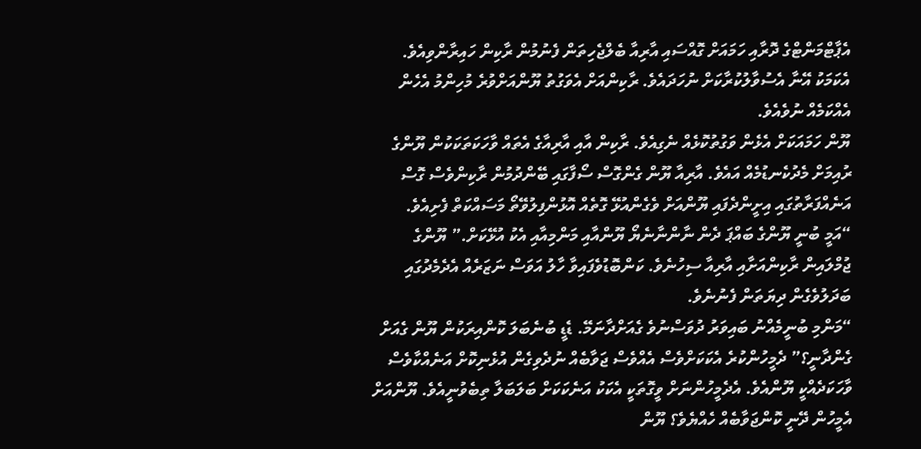އެޕާޓްމަންޓްގެ ދޮރާއި ހަމައަށް ގޮއްސައި އާރިއާ ބެލްޖެހިތަން ފެނުމުން ރާކިން ހައިރާންވިއެވެ. އެކަމަކު އޭނާ އެސުވާލުކުރާކަށް ނުހަދައެވެ. ރާކިންއަށް އެވަގުތު ޔޫންއަށްވުރެ މުހިންމު އެހެން އެއްކަމެއް ނުވެއެވެ.
ޔޫން ހަމައަކަށް އެޅެން ވަގުތުކޮޅެއް ނެގިއެވެ. ރާކިން އާއި އާރިއާގެ އެތައް ވާހަކަތަކަކުން ޔޫންގެ ރުއިމަށް މެދުކެނޑުމެއް އައެވެ. އާރިއާ ޔޫން ގެންގޮސް ސޯފާގައި ބޭންދުމުން ރާކިންވެސް ގޮސް އަނެއްފަރާތުގައި އިށީންދެފައި ޔޫންއަށް ވެގެންއުޅޭ ގޮތެއް އޮޅުންފިލުވޭތޯ މަސައްކަތް ފެށިއެވެ.
“އަމީ ބުނީ ޔޫންގެ ބައްޕަ ދެން ނާންނާނެޔޯ ޔޫންއާއި މަންމިއާއި އެކު އުޅޭކަށް.” ޔޫންގެ ޖުމްލައިން ރާކިންއަށާއި އާރިއާ ސިހުނެވެ. ކަންބޮޑުވެފައިވާ ހާލު އަވަސް ނަޒަރެއް އެދެމެދުގައި ބަދަލުވެގެން ދިޔަތަން ފެނުނެވެ.
“މަންމި ބުނީމެއްނު ބައިވަރު ދުވަސްނުވެ ގެއަށްދާނަމޭ. ޑެޑީ ބުނެބަލަ ކޮންއިރަކުން ޔޫން ގެއަށް ގެންދާނީ؟” ދެމީހުންކުރެ އެކަކަށްވެސް އެއްވެސް ޖަވާބެއް ނުދެވިގެން އުޅެނިކޮށް އަނެއްކާވެސް ވާހަކަދެއްކީ ޔޫންއެވެ. އެދެމީހުންނަށް ވީގޮތަކީ އެކަކު އަނެކަކަށް ބަލަބަލާ ތިބެވުނީއެވެ. ޔޫންއަށް އެމީހުން ދޭނީ ކޮންޖަވާބެއް ހެއްޔެވެ؟ ޔޫން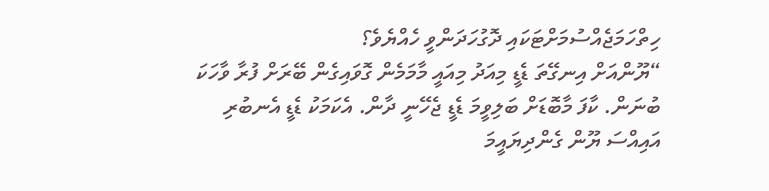ހިތްހަމަޖެއްސުމަށްޓަކައި ދޮގުހަދަންވީ ހެއްޔެވެ؟
“ޔޫންއަށް އިނގޭތަ ޑެޑީ މިއަދު މިއައީ މާމަމެން ގޮވައިގެން ބޭރަށް ފުރާ ވާހަކަ ބުނަން. ކާފަ މާބޮޑަށް ބަލިވީމަ ޑެޑީ ޖެހޭނީ ދާން. އެކަމަކު ޑެޑީ އެނބުރި އައިއްސަ ޔޫން ގެންދިޔައީމަ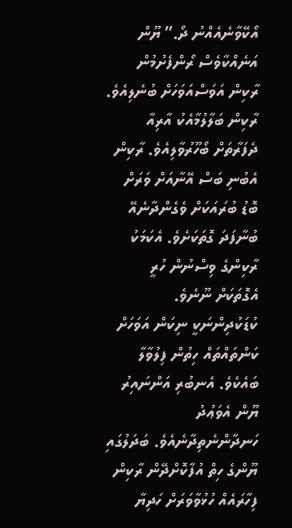އޯކޭވާނެއެއްނު ދޯ.” ޔޫން އަނެއްކާވެސް ރޯންފެށުމުން ރާކިން އަވަސްއަވަހަށް ބުނެލިއެވެ.
ރާކިން ބަލާލުމާއެކު އާރިއާ ދެފަރާތަށް ބޯހޫރުވާލިއެވެ. ރާކިން އެބުނި ބަސް އޭނާއަށް ވަރަށް ބޮޑު ބުރައަކަށް ވެގެންދާނެއޭ ބުނާފަދަ ގޮތަކަށެވެ. އެކަމަކު ރާކިންގެ ވިސްނުން ހުރީ އެގޮތަކަށް ނޫނެވެ. ކުޑަކުދިންނަކީ ނިކަން އަވަހަށް ކަންތައްތައް ހިތުން ފިލުވާލާ ބައެކެވެ. އެނބުރި އަންނައިރު ޔޫން އެވަޢުދު ހަނދާންނެތިދާނެއެވެ. ބަދަލުގައި ޔޫންގެ ހިތް އުފާކޮށްދޭން ރާކިން ފިހާރައެއް ހުޅުވާވަރަށް ހަދިޔާ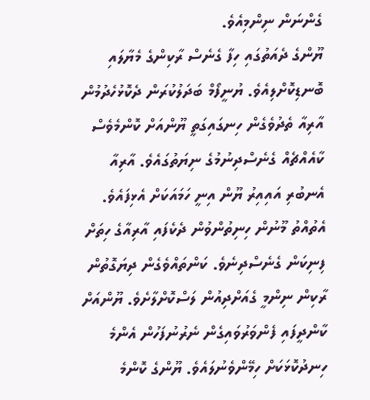ގެންނަން ނިންމިއެވެ.
ޔޫންގެ ދެއަތުގައި ހިފާ ގެނެސް ރާކިންގެ މެޔާލައި ބޮނޑިކޮށްލިއެވެ. ޔުނީފޯމް ބަދަލުކުރަން ދެކޮޅުހެދުމުން އާރިއާ ތެދުވެގެން ހިނގައިގަތީ ޔޫންއަށް ކޮންމެވެސް ކާއެއްޗެއް ގެނެސްދިނުމުގެ ނިޔަތުގައެވެ. އާރިއާ އެނބުރި އައިއިރު ޔޫން އިނީ ހަމައަކަށް އެޅިފައެވެ. އެތުއްތު މޫނުން ހިނިތުންވުން ދެކެފައި އާރިއާގެ ހިތަށް ފިނިކަން ގެނެސްދިނެވެ. ކަންތައްވެގެން ދިޔަގޮތުން ރާކިން ނިންމީ ގެއަށްދިއުން ލަސްކޮށްލާށެވެ. ޔޫންއަށް ކާންދީފައި ފެންވަރުވައިގެން ނެރުނުފަހުން އެންމެ ހިނދުކޮޅަކަށް ހިމޭންވެނުލައެވެ. ޔޫންގެ ކޮންމެ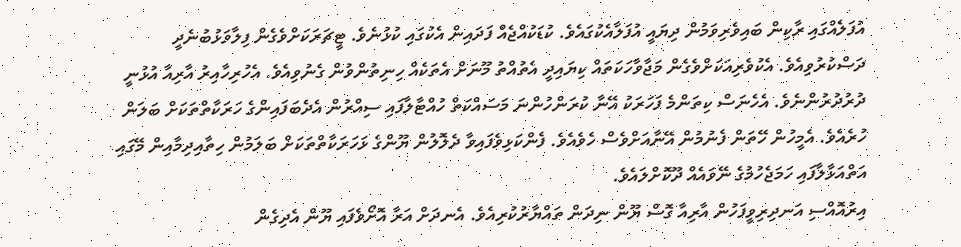އުފަލެއްގައި ރާކިން ބައިވެރިވަމުން ދިޔައީ އުފަލާއެކުގައެވެ. ކުޑަކުއްޖެއް ފަދައިން އެކުގައި ކުޅުނެވެ. ޓީޗަރަކަށްވެގެން ފިލާވަޅުބުނެދީ ދަސްކުރުވިއެވެ. އެކުވެރިއަކަށްވެގެން މަޖާވާހަކަތައް ކިޔައިދީ އެތުއްތު މޫނަށް އެތަކެއް ހިނިތުންވުން ގެނުވިއެވެ. އެހުރިހާއިރު އާރިއާ އުޅުނީ ދުރުދުރުންނެވެ. އެހެނަސް ކިތަންމެ ފަހަރަކު އޭނާ ކުރަންހުންނަ މަސައްކަތް ހުއްޓާލާފައި ސިއްރުން އެދެބަފައިންގެ ހަރަކާތްތަކަށް ބަލަން ހުރެއެވެ. އެމީހުން ހޭތަން ފެނުމުން އޭނާއަށްވެސް ހެވެއެވެ. ފެންކަޅިވެފައިވާ ދެލޮލުން ޔޫންގެ ޅަހަރަކާތްތަކަށް ބަލަމުން ހިތާއިދިމާއިން މޭގައި އަތްއަޅާލާފައި ހަމަޖެހުމުގެ ނޭވައެއް ދޫކޮށްލައެވެ.
އިރުއޮއްސި އަނދިރިވީފަހުން އާރިއާ ގޮސް ޔޫން ނިދަން ތައްޔާރުކުރިއެވެ. އެނދަށް އަރާ އޮށޯވެފައި ޔޫން އެދިގެން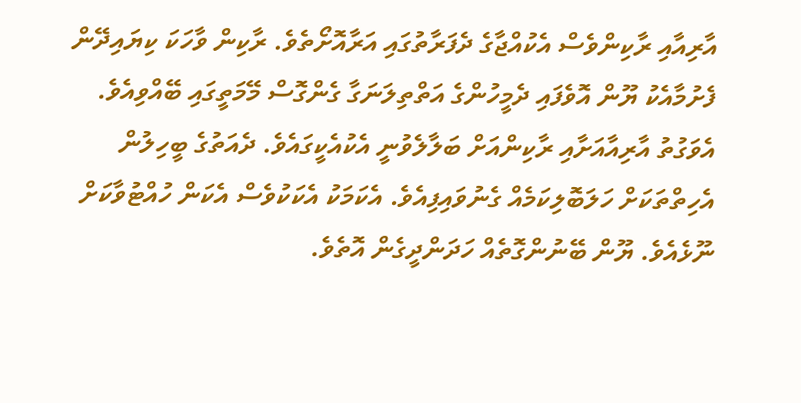އާރިއާއި ރާކިންވެސް އެކުއްޖާގެ ދެފަރާތުގައި އަރާއޮށޯތެވެ. ރާކިން ވާހަކަ ކިޔައިދޭން ފެށުމާއެކު ޔޫން އޮވެފައި ދެމީހުންގެ އަތްތިލަނަގާ ގެންގޮސް މޭމަތީގައި ބޭއްވިއެވެ. އެވަގުތު އާރިއާއަށާއި ރާކިންއަށް ބަލާލެވުނީ އެކުއެކީގައެވެ. ދެއަތުގެ ބީހިލުން އެހިތްތަކަށް ހަލަބޮލިކަމެއް ގެނުވައިފިއެވެ. އެކަމަކު އެކަކުވެސް އެކަން ހުއްޓުވާކަށް ނޫޅެއެވެ. ޔޫން ބޭނުންގޮތެއް ހަދަންދީގެން އޮތެވެ.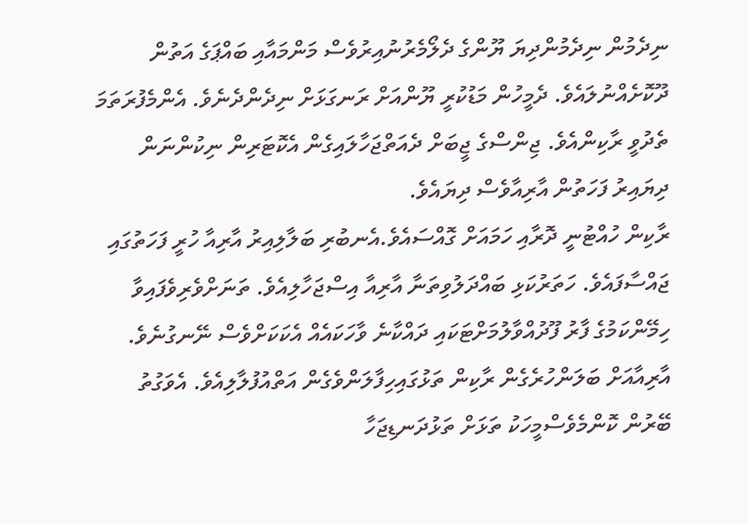ނިދެމުން ނިދެމުންދިޔަ ޔޫންގެ ދެލޯމެރުނުއިރުވެސް މަންމައާއި ބައްޕަގެ އަތުން ދޫކޮށެއްނުލައެވެ. ދެމީހުން މަޑުކުރީ ޔޫންއަށް ރަނގަޅަށް ނިދެންދެނެވެ. އެންމެފުރަތަމަ ތެދުވީ ރާކިންއެވެ. ޖިންސްގެ ޖީބަށް ދެއަތްޖަހާލައިގެން އެކޮޓަރިން ނިކުންނަން ދިޔައިރު ފަހަތުން އާރިއާވެސް ދިޔައެވެ.
ރާކިން ހުއްޓުނީ ދޮރާއި ހަމައަށް ގޮއްސައެވެ.އެނބުރި ބަލާލިއިރު އާރިއާ ހުރީ ފަހަތުގައި ޖައްސާފައެވެ. ހަތަރުކަޅި ބައްދަލުވިތަނާ އާރިއާ އިސްޖަހާލިއެވެ. ތަނަށްވެރިވެފައިވާ ހިމޭންކަމުގެ ފާރު ފޫދުއްވާލުމަށްޓަކައި ދައްކާނެ ވާހަކައެއް އެކަކަށްވެސް ނޭނގުނެވެ. އާރިއާއަށް ބަލަންހުރެގެން ރާކިން ތަޅުގައިހިފާލަންވެގެން އަތްއުފުލާލިއެވެ. އެވަގުތު ބޭރުން ކޮންމެވެސްމީހަކު ތަޅަށް ތަޅުދަނޑިޖަހާ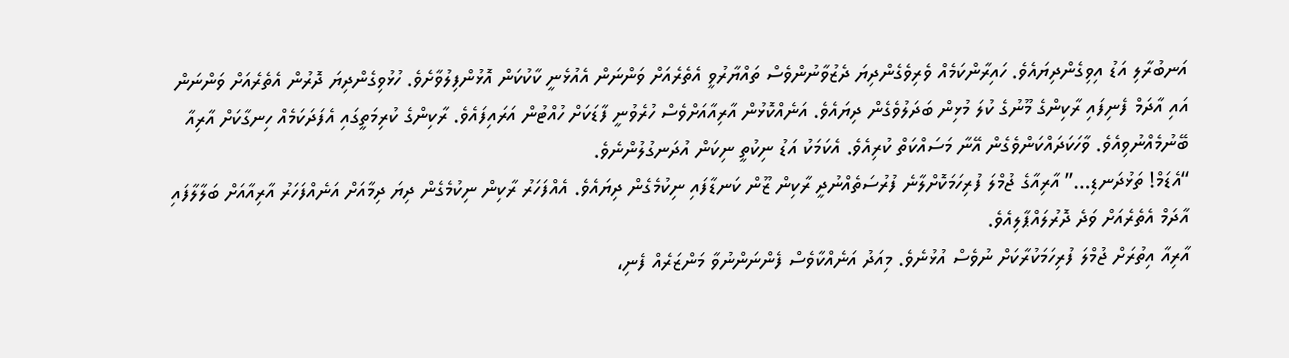އަނބުރާލި އަޑު އިވިގެންދިޔައެވެ. ހައިރާންކަމެއް ވެރިވެގެންދިޔަ ދެޒުވާނުންވެސް ތައްޔާރުވީ އެތެރެއަށް ވަންނަން އެއުޅެނީ ކާކުކަން އޮޅުންފިލުވާށެވެ. ހުޅުވިގެންދިޔަ ދޮރުން އެތެރެއަށް ވަންނަން އައި އާދަމް ފެނިފައި ރާކިންގެ މޫނުގެ ކުލަ މުޅިން ބަދަލުވެގެން ދިޔައެވެ. އަނެއްކޮޅުން އާރިއާއަށްވެސް ހުރެވުނީ ފާޑަކަށް ހުއްޓުން އަރައިފައެވެ. ރާކިންގެ ކުރިމަތީގައި އެފަދަކަމެއް ހިނގާކަށް އާރިއާ ބޭނުމެއްނުވިއެވެ. ވާހަކަދައްކަންވެގެން އޭނާ މަސައްކަތް ކުރިއެވެ. އެކަމަކު އަޑު ނިކުތީ ނިކަން އުދަނގުލުންނެވެ.
“އެޑަމް! ތަޅުދަނޑި…” އާރިއާގެ ޖުމްލަ ފުރިހަމަކޮށްލާނެ ފުރުސަތެއްނުދީ ރާކިން ޒޫން ކަނޑާފައި ނިކުމެގެން ދިޔައެވެ. އެއްފަހަރު ރާކިން ނިކުމެގެން ދިޔަ ދިމާއަށް އަނެއްފަހަރު އާރިއާއަށް ބަލާލާފައި އާދަމް އެތެރެއަށް ވަދެ ދޮރުލައްޕާލިއެވެ.
އާރިއާ އިތުރަށް ޖުމްލަ ފުރިހަމަކުރާކަށް ނުވެސް އުޅުނެވެ. މިއަދު އަނެއްކާވެސް ފެންނަންނުވާ މަންޒަރެއް ފެނި،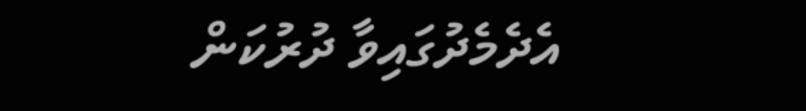އެދެމެދުގައިވާ ދުރުކަން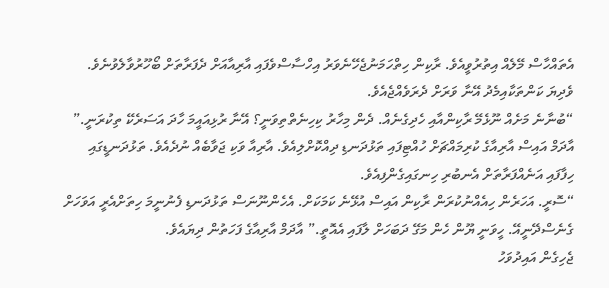އެތައްހާސް މޭލެއް އިތުރުވީއެވެ. ރާކިން ހިތްހަމަނުޖެހޭނެވަރު އިހްސާސްވެފައި އާރިއާއަށް ދެފަރާތަށް ބޯހޫރުވާލެވުނެވެ. ވެދިޔަ ކަންތަކާއިމެދު އޭނާ ވަރަށް ދެރަވެއްޖެއެވެ.
“ބުނާނެ މަށެއް ނޫޅެމޭ ރާކިންއާއި ހެދިގެނެއް. ދެން މިހާރު ކިހިނެތްތިވަނީ؟ އޭނާ ރުޅިއައީމަ ހާދަ އަސަރެކޭ ތިކުރަނީ.” އާދަމް އައިސް އާރިއާގެ ކުރިމައްޗަށް ހުއްޓިފައި ތަޅުދަނޑި ދިއްކޮށްލިއެވެ. އާރިއާ ވަކި ޖަވާބެއް ނުދެއެވެ. ތަޅުދަނޑީގައި ހިފާފައި އަނެއްފަރާތަށް އެނބުރި ހިނގައިގެންފިއެވެ.
“ސޮރީ. އަހަރެން ހިއެއްނުކުރަން ރާކިން އައިސް އުޅޭނެ ކަމަކަށް. އެހެންނޫނަސް ތަޅުދަނޑި ފެނުނީމަ ހިތަށްއެރީ އަވަހަށް ގެނެސްދޭނީއޭ. ހީވަނީ ޔޫން ހެން މަގޭ ދަބަހަށް ލާފައި އެއޮތީ.” އާދަމް އާރިއާގެ ފަހަތުން ދިޔައެވެ.
ޖެހިގެން އައިދުވަހު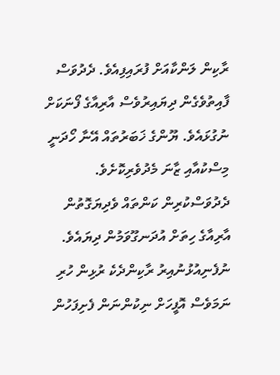ރާކިން ލަންކާއަށް ފުރައިފިއެވެ. ދެދުވަސް ފާއިތުވެގެން ދިޔައިރުވެސް އާރިއާގެ ފޯނަކަށް ނުގުޅައެވެ. ޔޫންގެ ޚަބަރުތައް އޭނާ ހޯދަނީ މިސްކުއާއި ޒާނަ މެދުވެރިކޮށެވެ. ދެދުވަސްކުރިން ކަންތައް ވެދިޔަގޮތުން އާރިއާގެ ހިތަށް އުދަނގޫވަމުން ދިޔައެވެ. ނުފެނިއުޅުނުއިރު ރާކިންދެކެ ރުޅިން ހުރި ނަމަވެސް އޮފީހަށް ނިކުންނަން ފެށިފަހުން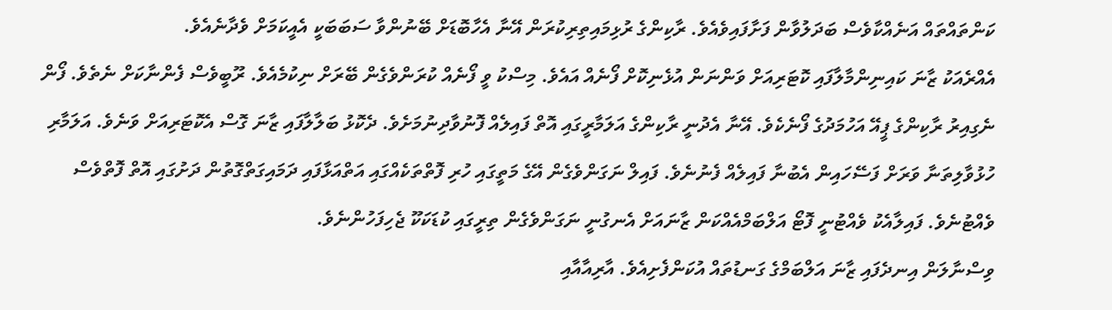ކަންތައްތައް އަނެއްކާވެސް ބަދަލުވާން ފަށާފައިވެއެވެ. ރާކިންގެ ރުޅިމައިތިރިކުރަން އޭނާ އެހާބޮޑަށް ބޭނުންވާ ސަބަބަކީ އެއީކަމަށް ވެދާނެއެވެ.
އެއްރެއަކު ޒާނަ ކައިނިންމާލާފައި ކޮޓަރިއަށް ވަންނަން އުޅެނިކޮށް ފޯނެއް އައެވެ. މިސްކު ވީ ފޯނެއް ކުރަންވެގެން ބޭރަށް ނިކުމެއެވެ. ރޫބީވެސް ފެންނާކަށް ނެތެވެ. ފޯން ނެގިއިރު ރާކިންގެ ޕީއޭ އަހުމަދުގެ ފޯނެކެވެ. އޭނާ އެދުނީ ރާކިންގެ އަލަމާރީގައި އޮތް ފައިލެއް ފޮނުވާދިނުމަށެވެ. ދެކޮޅު ބަލާލާފައި ޒާނަ ގޮސް އެކޮޓަރިއަށް ވަނެވެ. އަލަމާރި ހުޅުވާލިތަނާ ވަރަށް ފަސޭހައިން އެބުނާ ފައިލެއް ފެނުނެވެ. ފައިލް ނަގަންވެގެން އޭގެ މަތީގައި ހުރި ފޮތްތަކެއްގައި އަތްއަޅާފައި ދަމައިގަތްގޮތުން ދަށުގައި އޮތް ފޮތްވެސް ވެއްޓުނެވެ. ފައިލާއެކު ވެއްޓުނީ ފޮޓޯ އަލްބަމްއެއްކަން ޒާނައަށް އެނގުނީ ނަގަންވެގެން ތިރީގައި ކުޑަކަކޫ ޖެހިފަހުންނެވެ.
ވިސްނާލަން އިނދެފައި ޒާނަ އަލްބަމްގެ ގަނޑުތައް އުކަންފެށިއެވެ. އާރިއާއާއި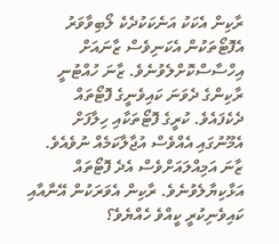ރާކިން އެކަކު އަނެކަކުދެކެ ލޯބިވާވަރު އެފޮޓޯތަކުން އެކަނިވެސް ޒާނައަށް އިހްސާސްކޮށްލެވުނެވެ. ޒާނަ ހުއްޓުނީ ރާކިންގެ ދެވަނަ ކައިވެނީގެ ފޮޓޯތައް ދެކެފައެވެ. ކުރީގެ ފޮޓޯތަކާއި ހިލާފަށް އެމޫނުގައި އެއްވެސް އުޖާލާކަމެއް ނުވެއެވެ. ޒާނަ އަމިއްލައަށްވެސް އެދެ ފޮޓޯތައް އަޅާކިޔާލެވުނެވެ. ރާކިން އެވަރަކުން އޭނާއާއި ކައިވެނިކުރީ ކީއްވެ ހެއްޔެވެ؟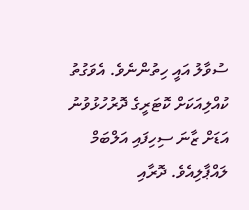ސުވާލު އައީ ހިތުންނެވެ. އެވަގުތު ކުއްލިއަކަށް ކޮޓަރީގެ ދޮރުހުޅުވުނު އަޑަށް ޒާނަ ސިހިފައި އަލްބަމް ލައްޕާލިއެވެ. ދޮރާއި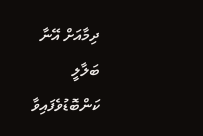ދިމާއަށް އޭނާ ބަލާލީ ކަންބޮޑުވެފައިވާ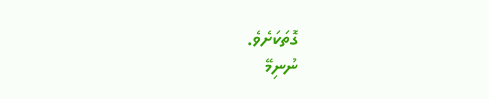ގޮތަކަށެވެ.
ނުނިމޭ